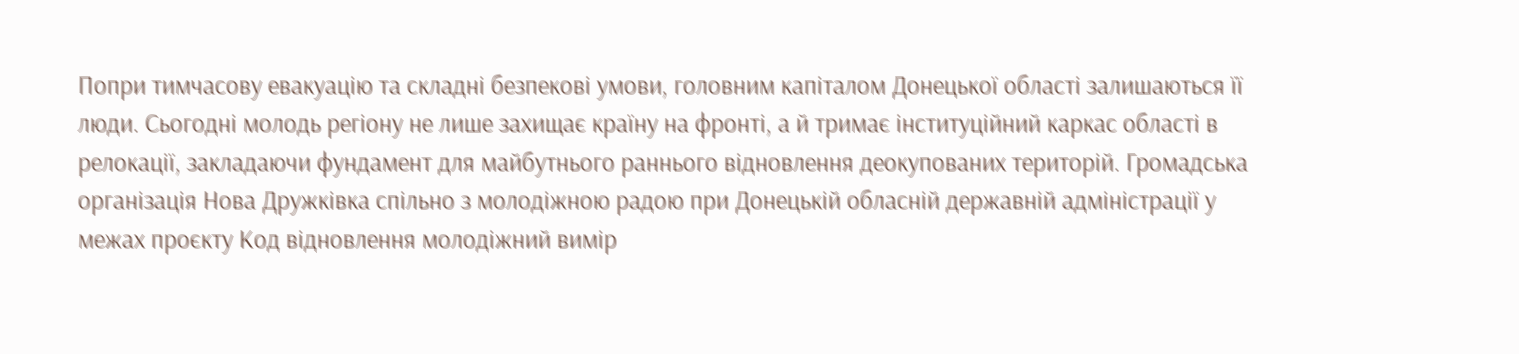Попри тимчасову евакуацію та складні безпекові умови, головним капіталом Донецької області залишаються її люди. Сьогодні молодь регіону не лише захищає країну на фронті, а й тримає інституційний каркас області в релокації, закладаючи фундамент для майбутнього раннього відновлення деокупованих територій. Громадська організація Нова Дружківка спільно з молодіжною радою при Донецькій обласній державній адміністрації у межах проєкту Код відновлення молодіжний вимір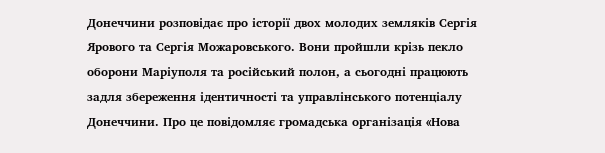Донеччини розповідає про історії двох молодих земляків Сергія Ярового та Сергія Можаровського. Вони пройшли крізь пекло оборони Маріуполя та російський полон, а сьогодні працюють задля збереження ідентичності та управлінського потенціалу Донеччини. Про це повідомляє громадська організація «Нова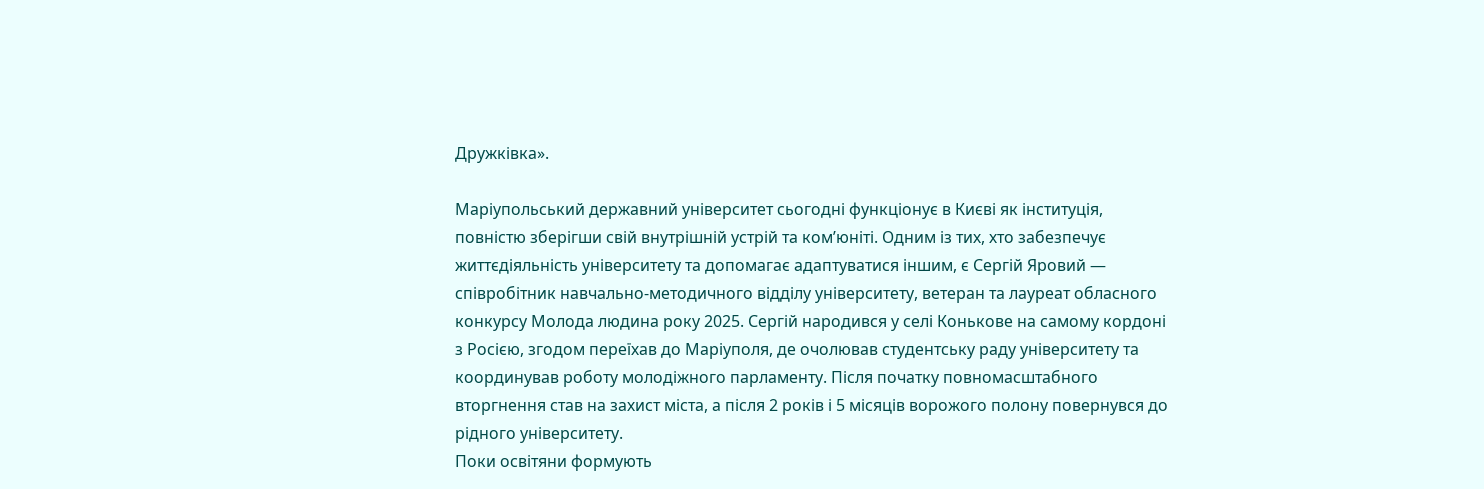Дружківка».

Маріупольський державний університет сьогодні функціонує в Києві як інституція, повністю зберігши свій внутрішній устрій та комʼюніті. Одним із тих, хто забезпечує життєдіяльність університету та допомагає адаптуватися іншим, є Сергій Яровий — співробітник навчально-методичного відділу університету, ветеран та лауреат обласного конкурсу Молода людина року 2025. Сергій народився у селі Конькове на самому кордоні з Росією, згодом переїхав до Маріуполя, де очолював студентську раду університету та координував роботу молодіжного парламенту. Після початку повномасштабного вторгнення став на захист міста, а після 2 років і 5 місяців ворожого полону повернувся до рідного університету.
Поки освітяни формують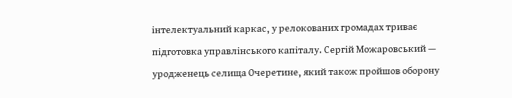інтелектуальний каркас, у релокованих громадах триває підготовка управлінського капіталу. Сергій Можаровський — уродженець селища Очеретине, який також пройшов оборону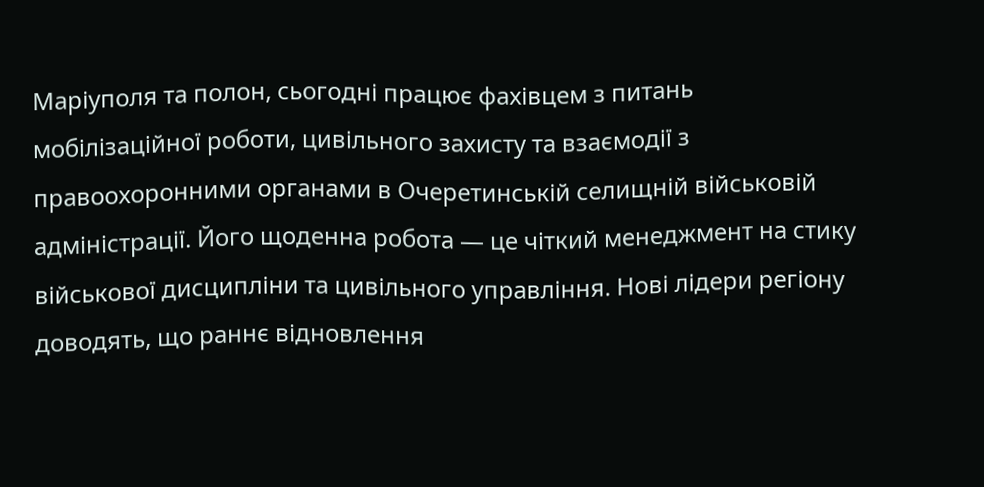Маріуполя та полон, сьогодні працює фахівцем з питань мобілізаційної роботи, цивільного захисту та взаємодії з правоохоронними органами в Очеретинській селищній військовій адміністрації. Його щоденна робота — це чіткий менеджмент на стику військової дисципліни та цивільного управління. Нові лідери регіону доводять, що раннє відновлення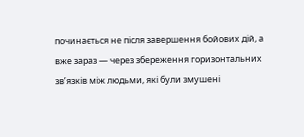починається не після завершення бойових дій, а вже зараз — через збереження горизонтальних зв’язків між людьми, які були змушені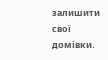залишити свої домівки.